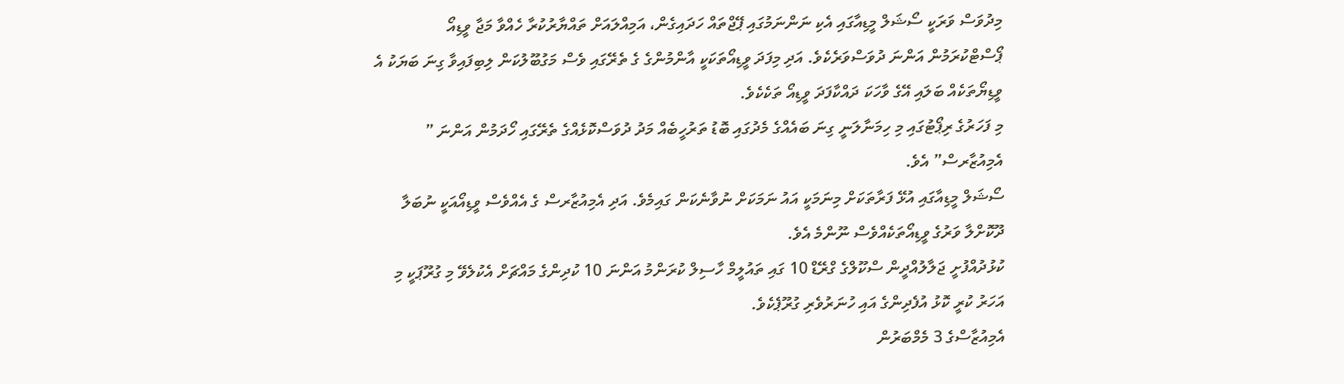މިދުވަސް ވަރަކީ ސޯޝަލް މީޑިއާގައި އެކި ނަންނަމުގައި ޕޭޖްތައް ހަދައިގެން، އަމިއްލައަށް ތައްޔާރުކުރާ ހެއްވާ މަޖާ ވީޑިއޯ ޕޯސްޓްކުރަމުން އަންނަ ދުވަސްވަރެކެވެ. އަދި މިފަދަ ވީޑިއޯތަކަކީ އާންމުންގެ ގެ ތެރޭގައި ވެސް މަގުބޫލުކަން ލިބިފައިވާ ގިނަ ބަޔަކު އެ ވީޑިޔޯތަކެއް ބަލައި އޭގެ ވާހަކަ ދައްކާފަދަ ވީޑިއޯ ތަކެކެވެ.
މި ފަހަރުގެ ރިޕޯޓުގައި މި ހިމަނާލަނީ ގިނަ ބައެއްގެ މެދުގައި ބޮޑު ތަރުހީބެއް މަދު ދުވަސްކޮޅެއްގެ ތެރޭގައި ހޯދަމުން އަންނަ ” އެމިއުޒާރސް” އެވެ.
ސޯޝަލް މީޑިއާގައި އުޅޭ ފަރާތަކަށް މިނަމަކީ އައު ނަމަކަށް ނުވާނެކަން ގައިމެވެ. އަދި އެމިއުޒާރސް ގެ އެއްވެސް ވީޑިއޯއަކީ ނުބަލާ ދޫކޮށްލާ ވަރުގެ ވީޑިއޯތަކެއްވެސް ނޫންމެ އެވެ.
ކުޅުދުއްފުށީ ޖަލާލުއްދީން ސްކޫލްގެ ގްރޭޑް 10 ގައި ތައުލީމް ހާސިލް ކުރަންމު އަންނަ 10 ކުދިންގެ މައްޗަށް އެކުލެވޭ މި ގުރޫޕަކީ މި އަހަރު ކުރީ ކޮޅު އުފެދިންގެ އައި ހުނަރުވެރި ގުރޫޕެކެވެ.
އެމިއުޒާސްގެ 3 މެމްބަރުން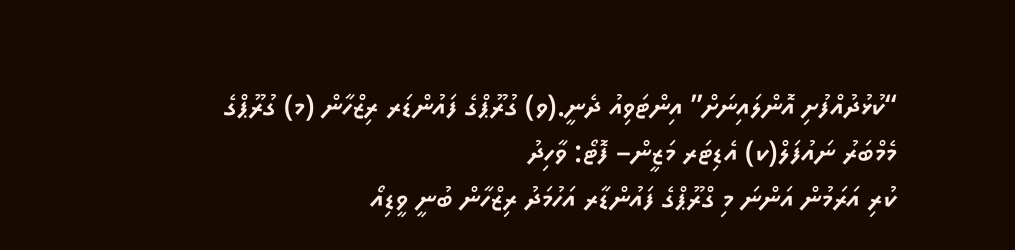“ކުޅުދުއްފުށި އޮންލައިނަށް” އިންޓަވިއު ދެނީ.(ވ) ގުރޫޕްގެ ފައުންޑަރ ރިޒްހާން (މ) ގުރޫޕްގެ މެމްބަރު ނައުފަލް(ކ) އެޑިޓަރ މަޒީން– ފޮޓޯ: ވާހިދު
ކުރި އަރަމުން އަންނަ މި ގްރޫޕްގެ ފައުންޑާރ އަހުމަދު ރިޒްހާން ބުނީ ވީޑިއޯ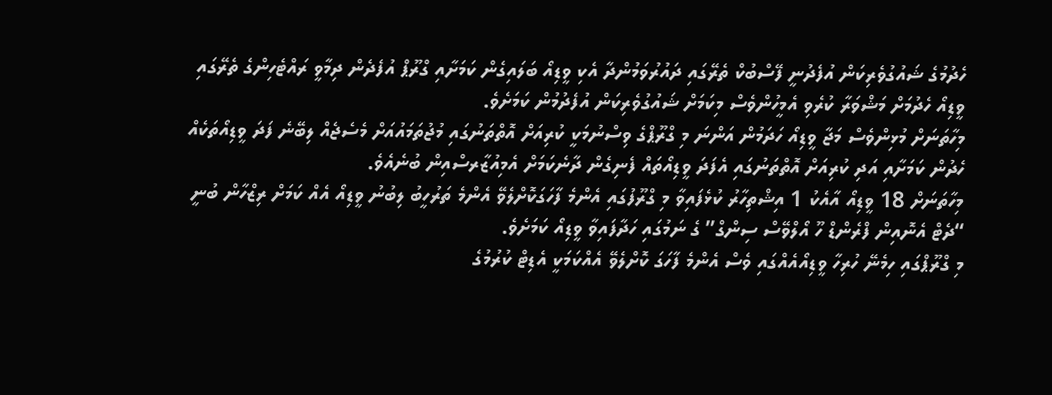ހެދުމުގެ ޝައުގުވެރިކަން އުފެދުނީ ފޭސްބުކް ތެރޭގައި ދައުރުވަމުންދާ އެކި ވީޑިއޯ ބަލައިގެން ކަމަށާއި ގްރޫޕް އުފެދެން ދިމާވީ ރައްޓެހިންގެ ތެރޭގައި ވީޑިއޯ ހެދުމަށް މަޝްވަރާ ކުރެވި އެމީހުންވެސް މިކަމަށް ޝައުގުވެރިކަން އުފެދުމުން ކަމަށެވެ.
މިހާތަނަށް މުޅިންވެސް މަޖާ ވީޑިއޯ ހަދަމުން އަންނަ މި ގްރޫޕްގެ ވިސްނުމަކީ ކުރިއަށް އޮތްތަނުގައި މުޖުތަމައުއަށް މެސެޖެއް ލިބޭނެ ފަދަ ވީޑިއޯތަކެއް ހެދުން ކަމަށާއި އަދި ކުރިއަށް އޮތްތަނުގައި އެފަދަ ވީޑިއޯތައް ފެނިގެން ދާނެކަމަށް އެމިއުޒާރސްއިން ބުނެއެވެ.
މިހާތަނަށް 18 ވީޑިއޯ އާއެކު 1 އިޝްތިހާރު ކުޅެފައިވާ މި ގްރޫފުގައި އެންމެ ފާހަގަކޮށްލެވޭ އެންމެ ތަރުހީބު ލިބުނު ވީޑިއޯ އެއް ކަމަށް ރިޒްހާން ބުނީ “ދެޓް އެނޮއިން ފްރެންޑް ހޫ އޯލްވޭސް ސިންގް” ގެ ނަމުގައި ހަދާފައިވާ ވީޑިއޯ ކަމަށެވެ.
މި ގްރޫޕްގައި ހިމެނޭ ހުރިހާ ވީޑިއޯއެއްގައި ވެސް އެންމެ ފާހަގަ ކޮށްލެވޭ އެއްކަމަކީ އެޑިޓް ކުރުމުގެ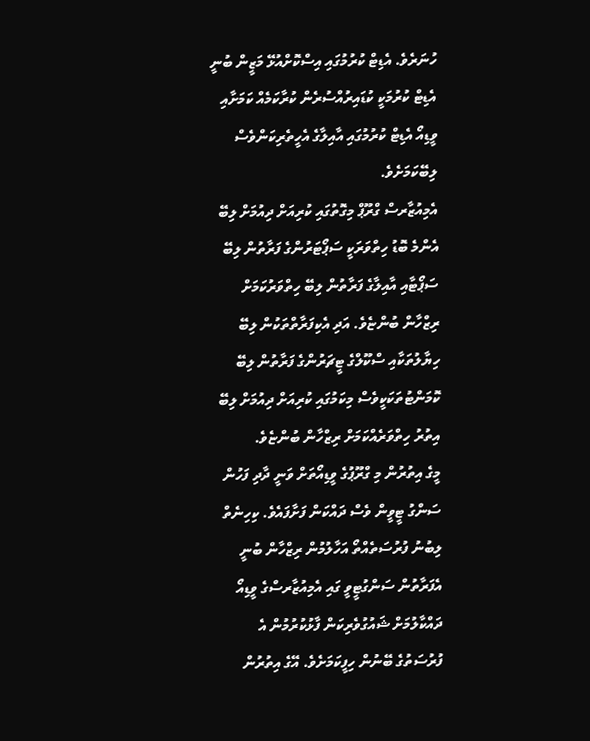ހުނަރެވެ. އެޑިޓް ކުރުމުގައި އިސްކޮށްއުޅޭ މަޒީން ބުނީ އެޑިޓް ކުރުމަކީ ކުޑައިރުއްސުރެން ކުރާކަމެއް ކަމަށާއި ވީޑިއޯ އެޑިޓް ކުރުމުގައި އާއިލާގެ އެހީތެރިކަންވެސް ލިބޭކަމަށެވެ.
އެމިއުޒާރސް ގްރޫޕް މިގޮތުގައި ކުރިއަށް ދިއުމަށް ލިބޭ އެންމެ ބޮޑު ހިތްވަރަކީ ސަޕޯޓަރުންގެ ފަރާތުން ލިބޭ ސަޕޯޓާއި އާއިލާގެ ފަރާތުން ލިބޭ ހިތްވަރުކަމަށް ރިޒްހާން ބުންޏެވެ. އަދި އެކިފަރާތްތަކުން ލިބޭ ހިޔާލުތަކާއި ސްކޫލްގެ ޓީޗަރުންގެ ފަރާތުން ލިބޭ ކޮމަންޓުތަކަކީވެސް މިކަމުގައި ކުރިއަށް ދިއުމަށް ލިބޭ އިތުރު ހިތްވަރެއްކަމަށް ރިޒްހާން ބުންޏެވެ.
މީގެ އިތުރުން މި ގްރޫޕުގެ ވީޑިއޯތަށް ވަނީ ދާދި ފަހުން ސަންގު ޓީވީން ވެސް ދައްކަން ފަށާފައެވެ. ކިހިނެތް ލިބުނު ފުރުސަތެއްތޯ އަހާލުމުން ރިޒްހާން ބުނީ އެފަރާތުން ސަންގުޓީވީ ގައި އެމިއުޒާރސްގެ ވީޑިއޯ ދައްކާލުމަށް ޝައުގުވެރިކަން ފާޅުކުރުމުން އެ ފުރުސަތުގެ ބޭނުން ހިފީކަމަށެވެ. އޭގެ އިތުރުން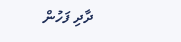ދާދި ފަހުން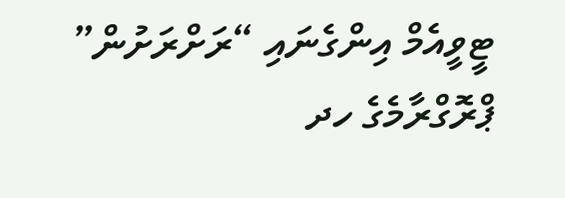ޓީވީއެމް އިންގެނައި “ރަށްރަށުން” ޕްރޮގްރާމެގެ ހދ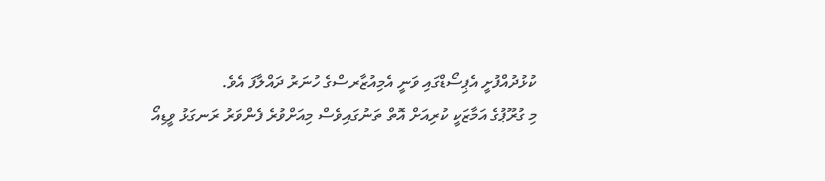ކުޅުދުއްފުށީ އެޕިސޯޑްގައި ވަނީ އެމިއުޒާރސްގެ ހުނަރު ދައްލާފަ އެވެ.
މި ގުރޫޕުގެ އަމާޒަކީ ކުރިއަށް އޮތް ތަނުގައިވެސް މިއަށްވުރެ ފެންވަރު ރަނގަޅު ވީޑިއޯ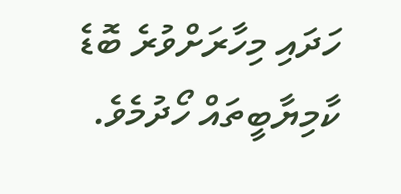ހަދައި މިހާރަށްވުރެ ބޮޑެ ކާމިޔާބީތައް ހޯދުމެވެ.